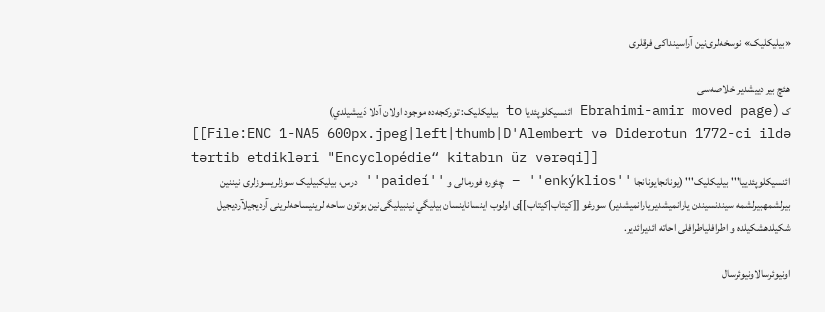«بیلیکلیک» نوسخه‌لری‌نین آراسینداکی فرقلری

هئچ بیر دییشدیر خلاصه‌سی
ک (Ebrahimi-amir moved page ائنسیکلوپئدیا to بیلیکلیک: توركجه‌ده موجود اولان آدلا دَييشيلدي)
[[File:ENC 1-NA5 600px.jpeg|left|thumb|D'Alembert və Diderotun 1772-ci ildə tərtib etdikləri "Encyclopédie“ kitabın üz vərəqi]]
ائنسيکلوپئدييا'''بیلیکلیک''' (يونانجایونانجا ''enkýklios'' – چئوره فورمالی و ''paideí'' درس، بيليکبیلیک سوزلريسوزلری نيننین بيرلشمهبیرلشمه سيندنسیندن يارانميشديریارانمیشدیر) سورغو [[کیتاب|کیتاب]]ی اولوب اينساناینسان بيليگي نينبیلیگی‌نین بوتون ساحه لرينیساحه‌لرینی آرديجيلآردیجیل شکيلدهشکیلده و اطرافلياطرافلی احاته ائديرائدیر.

اونيوئرسالاونیوئرسال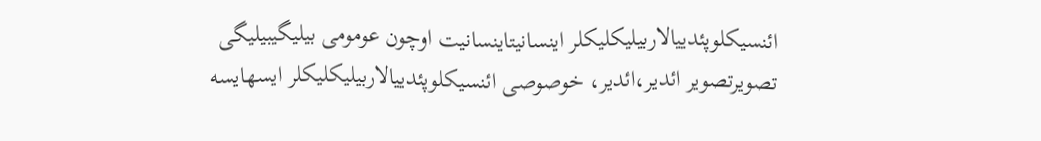ائنسيکلوپئدييالاربیلیکلیکلر اينسانيتاینسانیت اوچون عومومی بيليگیبیلیگی تصويرتصویر ائدير،ائدیر، خوصوصی ائنسيکلوپئدييالاربیلیکلیکلر ايسهایسه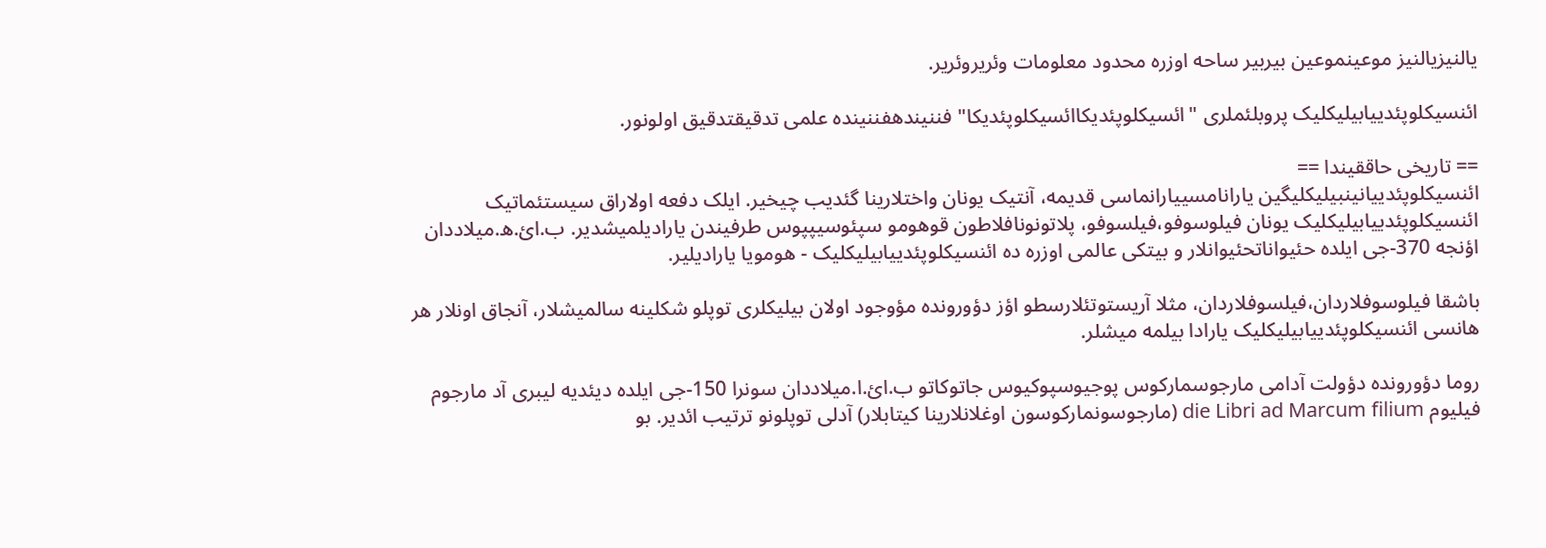يالنيزیالنیز موعينموعین بيربیر ساحه اوزره محدود معلومات وئريروئریر.

ائنسيکلوپئدييابیلیکلیک پروبلئملری "ائسيکلوپئديکاائسیکلوپئدیکا" فننيندهفننینده علمی تدقيقتدقیق اولونور.

== تاریخی حاققیندا ==
ائنسیکلوپئدییانینبیلیکلیگین یارانامسییارانماسی قدیمه، آنتیک یونان واختلارینا گئدیب چیخیر. ایلک دفعه اولاراق سیستئماتیک ائنسیکلوپئدییابیلیکلیک یونان فیلوسوفو،فیلسوفو، پلاتونونافلاطون قوهومو سپئوسیپپوس طرفیندن یارادیلمیشدیر. ب.ائ.ه.میلاددان اؤنجه 370-جی ایلده حئیواناتحئیوانلار و بیتکی عالمی اوزره ده ائنسیکلوپئدییابیلیکلیک - هومویا یارادیلیر.

باشقا فیلوسوفلاردان،فیلسوفلاردان، مثلا آریستوتئلارسطو اؤز دؤورونده مؤوجود اولان بیلیکلری توپلو شکلینه سالمیشلار، آنجاق اونلار هر هانسی ائنسیکلوپئدییابیلیکلیک یارادا بیلمه میشلر.

روما دؤورونده دؤولت آدامی مارجوسمارکوس پوجیوسپوکیوس جاتوکاتو ب.ائ.ا.میلاددان سونرا 150-جی ایلده دیئدیه لیبری آد مارجوم فیلیوم die Libri ad Marcum filium (مارجوسونمارکوسون اوغلانلارینا کیتابلار) آدلی توپلونو ترتیب ائدیر. بو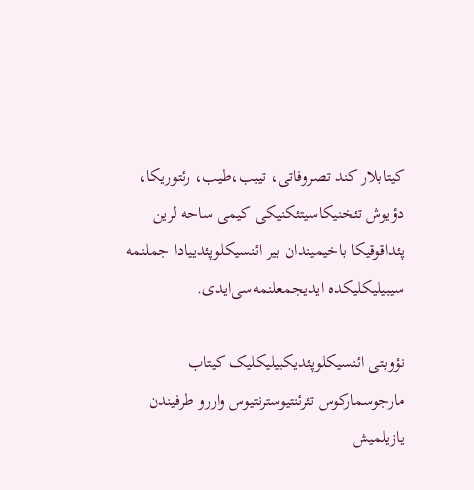کیتابلار کند تصروفاتی، تیبب،طیب، رئتوریکا، دؤیوش تئخنیکاسیتئکنیکی کیمی ساحه لرین پئداقوقیکا باخیمیندان بیر ائنسیکلوپئدییادا جملنمه سیبیلیکلیکده ایدیجمعلنمه‌سی‌ایدی.

نؤوبتی ائنسیکلوپئدیکبیلیکلیک کیتاب مارجوسماركوس تئرئنتیوسترنتیوس واررو طرفیندن یازیلمیش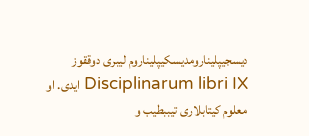دیسجیپلینارومدیسكیپلیناروم لیبری دوققوز Disciplinarum libri IX ایدی. او معلوم کیتابلاری تیببطیب و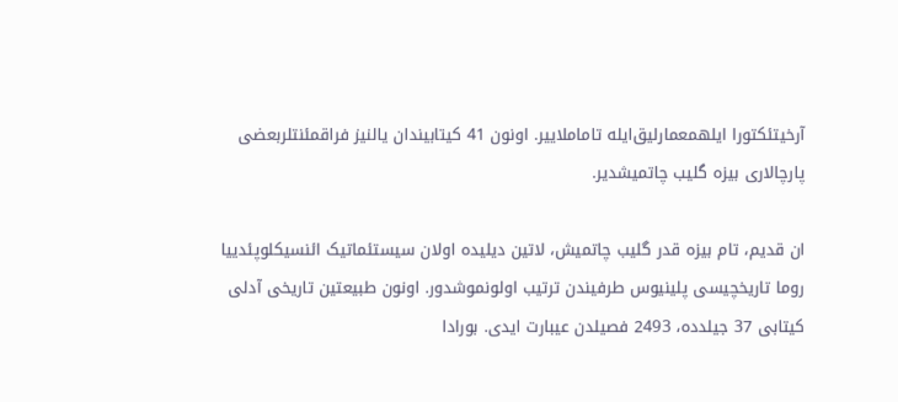آرخیتئکتورا ایلهمعمارلیق‌ایله تاماملاییر. اونون 41 کیتابیندان یالنیز فراقمئنتلربعضی پارچالاری بیزه گلیب چاتمیشدیر.

ان قدیم، تام بیزه قدر گلیب چاتمیش، لاتین دیلیده اولان سیستئماتیک ائنسیکلوپئدییا روما تاریخچیسی پلینیوس طرفیندن ترتیب اولونموشدور. اونون طبیعتین تاریخی آدلی کیتابی 37 جیلدده، 2493 فصیلدن عیبارت ایدی. بورادا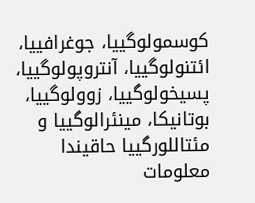کوسمولوگییا، جوغرافییا، ائتنولوگییا، آنتروپولوگییا، پسیخولوگییا، زوولوگییا، بوتانیکا، مینئرالوگییا و مئتاللورگییا حاقیندا معلومات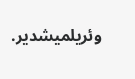وئریلمیشدیر.